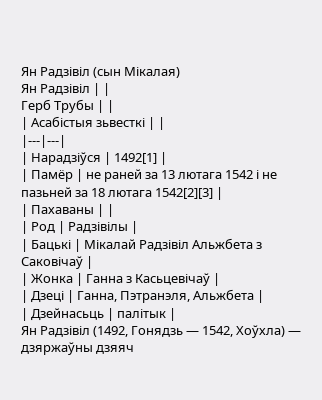Ян Радзівіл (сын Мікалая)
Ян Радзівіл | |
Герб Трубы | |
| Асабістыя зьвесткі | |
|---|---|
| Нарадзіўся | 1492[1] |
| Памёр | не раней за 13 лютага 1542 і не пазьней за 18 лютага 1542[2][3] |
| Пахаваны | |
| Род | Радзівілы |
| Бацькі | Мікалай Радзівіл Альжбета з Саковічаў |
| Жонка | Ганна з Касьцевічаў |
| Дзеці | Ганна, Пэтранэля, Альжбета |
| Дзейнасьць | палітык |
Ян Радзівіл (1492, Гонядзь — 1542, Хоўхла) — дзяржаўны дзяяч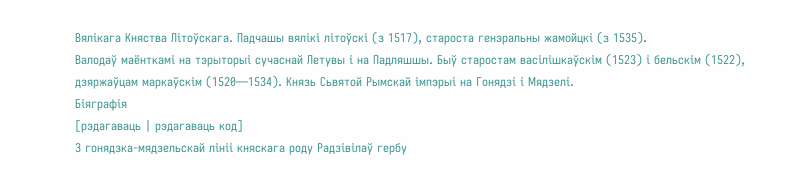Вялікага Княства Літоўскага. Падчашы вялікі літоўскі (з 1517), староста генэральны жамойцкі (з 1535).
Валодаў маёнткамі на тэрыторыі сучаснай Летувы і на Падляшшы. Быў старостам васілішкаўскім (1523) і бельскім (1522), дзяржаўцам маркаўскім (1520—1534). Князь Сьвятой Рымскай імпэрыі на Гонядзі і Мядзелі.
Біяграфія
[рэдагаваць | рэдагаваць код]
З гонядзка-мядзельскай лініі княскага роду Радзівілаў гербу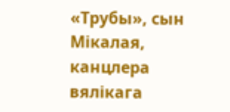«Трубы», сын Мікалая, канцлера вялікага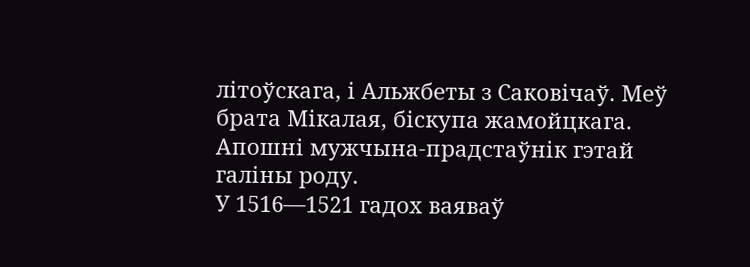літоўскага, і Альжбеты з Саковічаў. Меў брата Мікалая, біскупа жамойцкага. Апошні мужчына-прадстаўнік гэтай галіны роду.
У 1516—1521 гадох ваяваў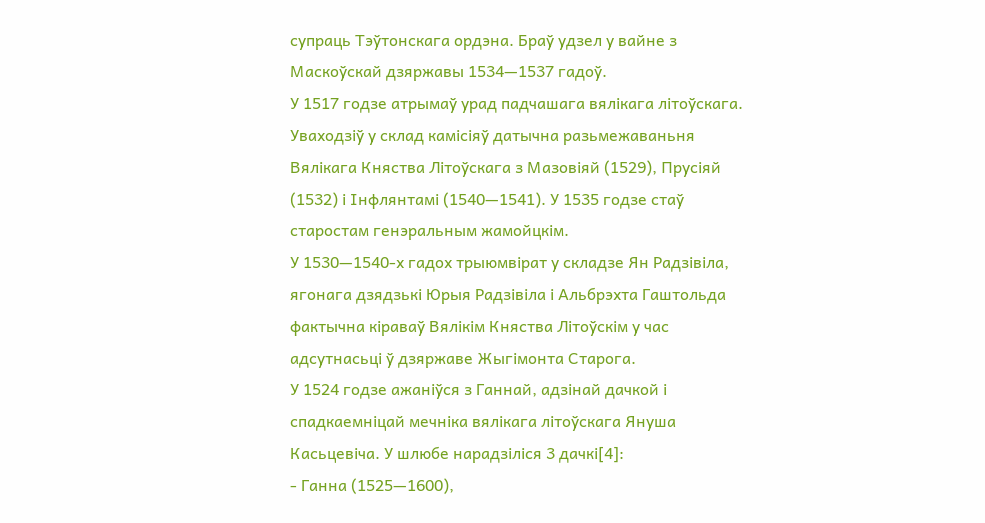супраць Тэўтонскага ордэна. Браў удзел у вайне з Маскоўскай дзяржавы 1534—1537 гадоў.
У 1517 годзе атрымаў урад падчашага вялікага літоўскага. Уваходзіў у склад камісіяў датычна разьмежаваньня Вялікага Княства Літоўскага з Мазовіяй (1529), Прусіяй (1532) і Інфлянтамі (1540—1541). У 1535 годзе стаў старостам генэральным жамойцкім.
У 1530—1540-х гадох трыюмвірат у складзе Ян Радзівіла, ягонага дзядзькі Юрыя Радзівіла і Альбрэхта Гаштольда фактычна кіраваў Вялікім Княства Літоўскім у час адсутнасьці ў дзяржаве Жыгімонта Старога.
У 1524 годзе ажаніўся з Ганнай, адзінай дачкой і спадкаемніцай мечніка вялікага літоўскага Януша Касьцевіча. У шлюбе нарадзіліся 3 дачкі[4]:
- Ганна (1525—1600),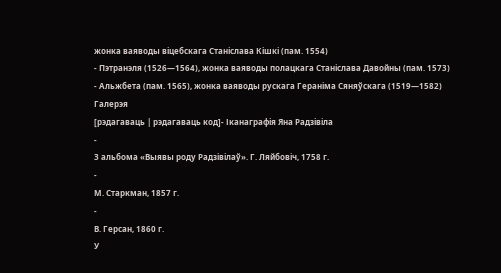жонка ваяводы віцебскага Станіслава Кішкі (пам. 1554)
- Пэтранэля (1526—1564), жонка ваяводы полацкага Станіслава Давойны (пам. 1573)
- Альжбета (пам. 1565), жонка ваяводы рускага Гераніма Сяняўскага (1519—1582)
Галерэя
[рэдагаваць | рэдагаваць код]- Іканаграфія Яна Радзівіла
-
З альбома «Выявы роду Радзівілаў». Г. Ляйбовіч, 1758 г.
-
М. Старкман, 1857 г.
-
В. Герсан, 1860 г.
У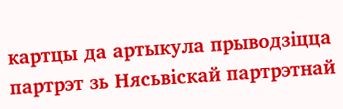картцы да артыкула прыводзіцца партрэт зь Нясьвіскай партрэтнай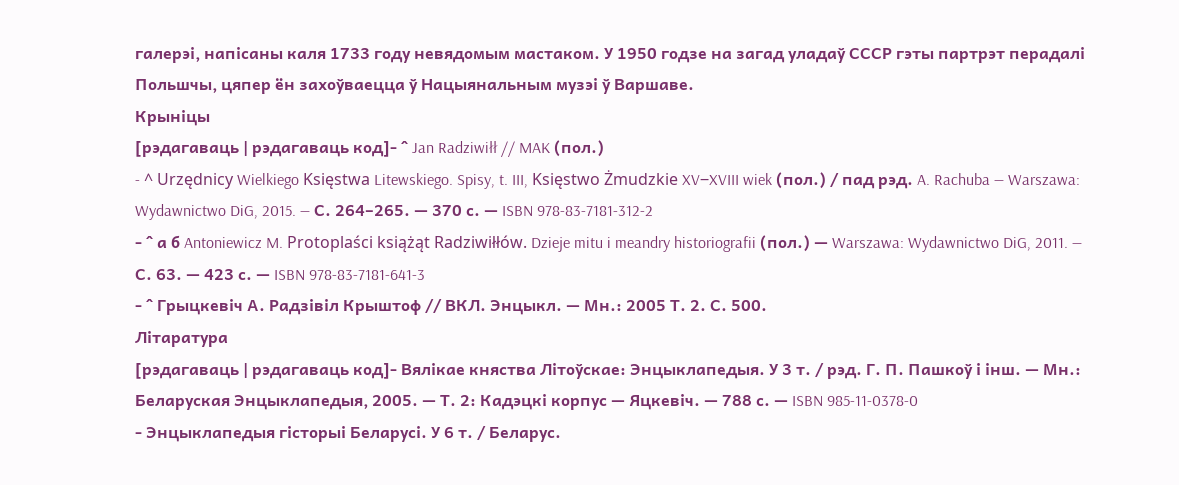галерэі, напісаны каля 1733 году невядомым мастаком. У 1950 годзе на загад уладаў СССР гэты партрэт перадалі Польшчы, цяпер ён захоўваецца ў Нацыянальным музэі ў Варшаве.
Крыніцы
[рэдагаваць | рэдагаваць код]- ^ Jan Radziwiłł // MAK (пол.)
- ^ Urzędnicy Wielkiego Księstwa Litewskiego. Spisy, t. III, Księstwo Żmudzkie XV‒XVIII wiek (пол.) / пад рэд. A. Rachuba — Warszawa: Wydawnictwo DiG, 2015. — С. 264–265. — 370 с. — ISBN 978-83-7181-312-2
- ^ а б Antoniewicz M. Protoplaści książąt Radziwiłłów. Dzieje mitu i meandry historiografii (пол.) — Warszawa: Wydawnictwo DiG, 2011. — С. 63. — 423 с. — ISBN 978-83-7181-641-3
- ^ Грыцкевіч А. Радзівіл Крыштоф // ВКЛ. Энцыкл. — Мн.: 2005 Т. 2. С. 500.
Літаратура
[рэдагаваць | рэдагаваць код]- Вялікае княства Літоўскае: Энцыклапедыя. У 3 т. / рэд. Г. П. Пашкоў і інш. — Мн.: Беларуская Энцыклапедыя, 2005. — Т. 2: Кадэцкі корпус — Яцкевіч. — 788 с. — ISBN 985-11-0378-0
- Энцыклапедыя гісторыі Беларусі. У 6 т. / Беларус.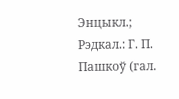Энцыкл.; Рэдкал.: Г. П. Пашкоў (гал.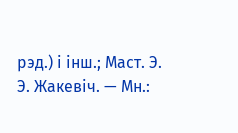рэд.) і інш.; Маст. Э. Э. Жакевіч. — Мн.: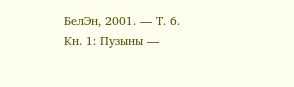БелЭн, 2001. — Т. 6. Кн. 1: Пузыны —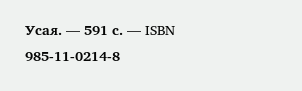Усая. — 591 с. — ISBN 985-11-0214-8